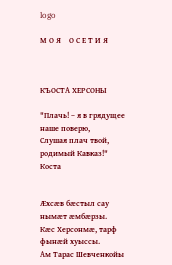logo

М О Я    О С Е Т И Я



КЪОСТА ХЕРСОНЫ

"Плачь! – я в грядущее наше поверю,
Слушая плач твой, родимый Кавказ!"
Коста


Æхсæв бæстыл сау нымæт æмбæрзы.
Кæс Херсонмæ, тарф фынæй хуыссы.
Ам Тарас Шевченкойы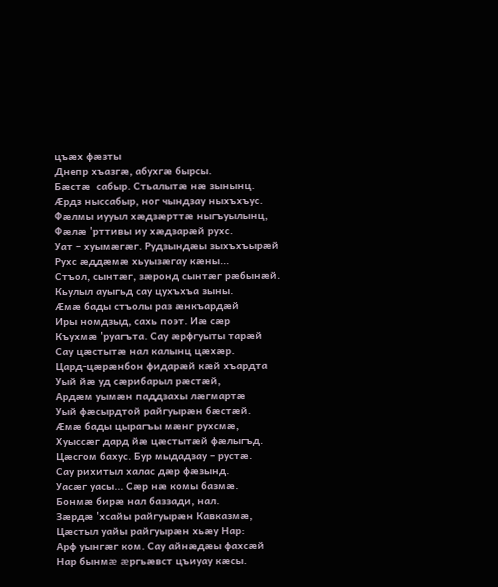цъæх фæзты
Днепр хъазгæ, абухгæ бырсы.
Бæстæ  сабыр. Стьалытæ нæ зынынц.
Æрдз ныссабыр, ног чындзау ныхъхъус.
Фæлмы иууыл хæдзæрттæ ныгъуылынц,
Фæлæ 'рттивы иу хæдзарæй рухс.
Уат – хуымæгæг. Рудзындæы зыхъхъырæй
Рухс æддæмæ хьуызæгау кæны...
Стъол, сынтæг, зæронд сынтæг рæбынæй.
Кьулыл ауыгьд сау цухъхъа зыны.
Æмæ бады стъолы раз æнкъардæй
Иры номдзыд, сахь поэт. Иæ сæр
Къухмæ 'руагъта. Сау æрфгуыты тарæй
Сау цæстытæ нал калынц цæхæр.
Цард-цæрæнбон фидарæй кæй хъардта
Уый йæ уд сæрибарыл рæстæй,
Ардæм уымæн паддзахы лæгмартæ
Уый фæсырдтой райгуырæн бæстæй.
Æмæ бады цырагъы мæнг рухсмæ,
Хуыссæг дард йæ цæстытæй фæлыгъд.
Цæсгом бахус. Бур мыдадзау – рустæ.
Сау рихитыл халас дæр фæзынд.
Уасæг уасы... Сæр нæ комы базмæ.
Бонмæ бирæ нал баззади, нал.
Зæрдæ 'хсайы райгуырæн Кавказмæ,
Цæстыл уайы райгуырæн хьæу Нар:
Арф уынгæг ком. Сау айнæдæы фахсæй
Нар бынмæ æргьæвст цъиуау кæсы.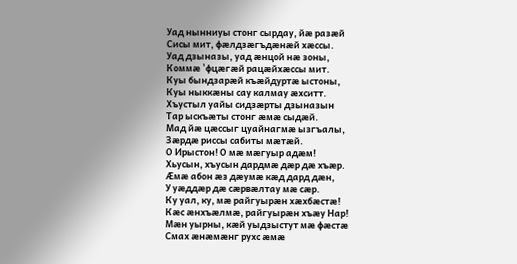Уад нынниуы стонг сырдау, йæ разæй
Сисы мит, фæлдзæгъдæнæй хæссы.
Уад дзыназы, уад æнцой нæ зоны,
Коммæ 'фцæгæй рацæйхæссы мит.
Куы бындзарæй къæйдуртæ ыстоны,
Куы ныккæны сау калмау æхситт.
Хъустыл уайы сидзæрты дзыназын
Тар ыскъæты стонг æмæ сыдæй.
Мад йæ цæссыг цуайнагмæ ызгъалы,
Зæрдæ риссы сабиты мæтæй.
О Ирыстон! О мæ мæгуыр адæм!
Хьусын, хъусын дардмæ дæр дæ хъæр.
Æмæ абон æз дæумæ кæд дард дæн,
У уæддæр дæ сæрвæлтау мæ сæр.
Ку уал, ку, мæ райгуырæн хæхбæстæ!
Кæс æнхъæлмæ, райгуырæн хъæу Нар!
Мæн уырны, кæй уыдзыстут мæ фæстæ
Смах æнæмæнг рухс æмæ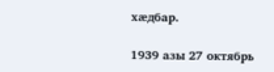хæдбар.

1939 азы 27 октябрь